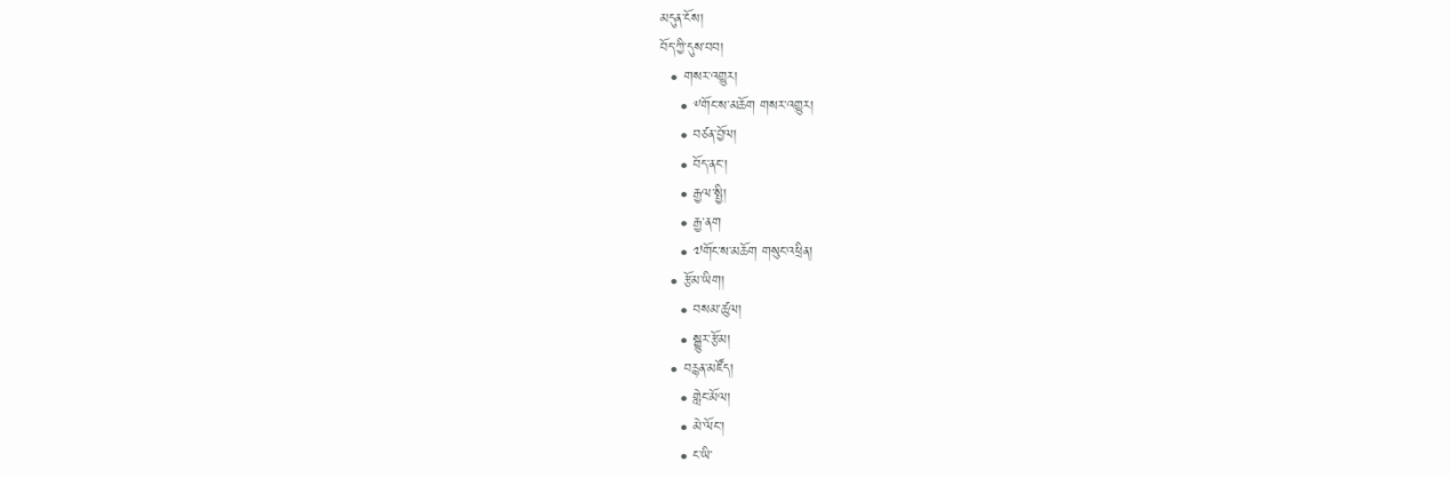མདུན་ངོས།
བོད་ཀྱི་དུས་བབ།
  • གསར་འགྱུར།
    • ༸གོང་ས་མཆོག གསར་འགྱུར།
    • བཙན་བྱོལ།
    • བོད་ནང་།
    • རྒྱལ་སྤྱི།
    • རྒྱ་ནག
    • ༧གོང་ས་མཆོག གསུང་འཕྲིན།
  • རྩོམ་ཡིག།
    • བསམ་ཚུལ།
    • སྒྱུར་རྩོམ།
  • བརྙན་མཛོད།
    • གླེང་མོལ།
    • མེ་ལོང་།
    • ང་ཡི་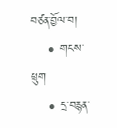བཙན་བྱོལ་བ།
    • གངས་ཕྲུག
    • དྲ་བརྙན་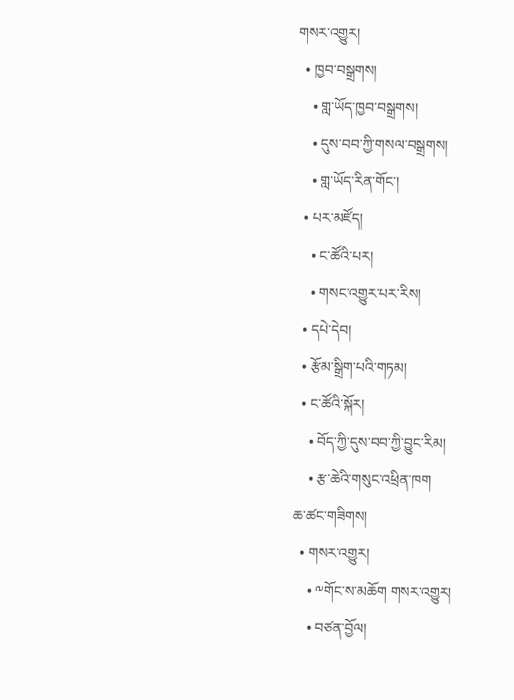གསར་འགྱུར།
  • ཁྱབ་བསྒྲགས།
    • གླ་ཡོད་ཁྱབ་བསྒྲགས།
    • དུས་བབ་ཀྱི་གསལ་བསྒྲགས།
    • གླ་ཡོད་རིན་གོང་།
  • པར་མཛོད།
    • ང་ཚོའི་པར།
    • གསང་འགྱུར་པར་རིས།
  • དཔེ་དེབ།
  • རྩོམ་སྒྲིག་པའི་གཏམ།
  • ང་ཚོའི་སྐོར།
    • བོད་ཀྱི་དུས་བབ་ཀྱི་བྱུང་རིམ།
    • རྩ་ཆེའི་གསུང་འཕྲིན་ཁག
ཆ་ཚང་གཟིགས།
  • གསར་འགྱུར།
    • ༸གོང་ས་མཆོག གསར་འགྱུར།
    • བཙན་བྱོལ།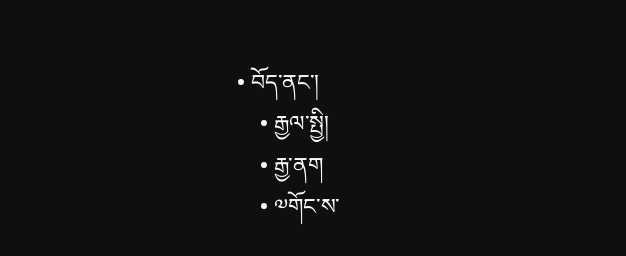• བོད་ནང་།
    • རྒྱལ་སྤྱི།
    • རྒྱ་ནག
    • ༧གོང་ས་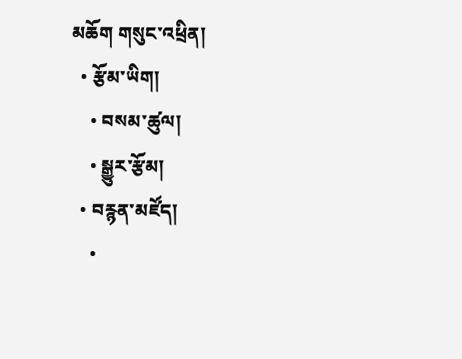མཆོག གསུང་འཕྲིན།
  • རྩོམ་ཡིག།
    • བསམ་ཚུལ།
    • སྒྱུར་རྩོམ།
  • བརྙན་མཛོད།
    •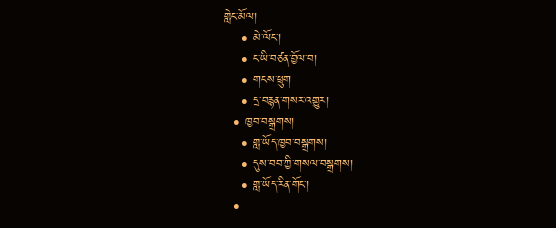གླེང་མོལ།
    • མེ་ལོང་།
    • ང་ཡི་བཙན་བྱོལ་བ།
    • གངས་ཕྲུག
    • དྲ་བརྙན་གསར་འགྱུར།
  • ཁྱབ་བསྒྲགས།
    • གླ་ཡོད་ཁྱབ་བསྒྲགས།
    • དུས་བབ་ཀྱི་གསལ་བསྒྲགས།
    • གླ་ཡོད་རིན་གོང་།
  •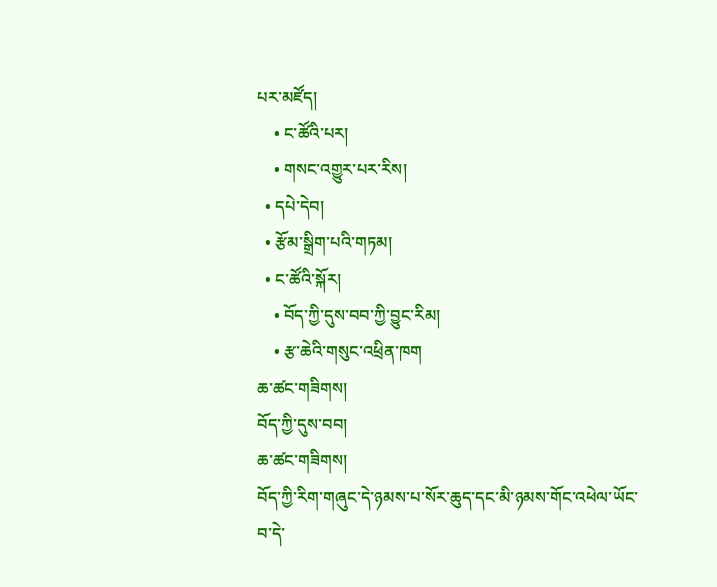པར་མཛོད།
    • ང་ཚོའི་པར།
    • གསང་འགྱུར་པར་རིས།
  • དཔེ་དེབ།
  • རྩོམ་སྒྲིག་པའི་གཏམ།
  • ང་ཚོའི་སྐོར།
    • བོད་ཀྱི་དུས་བབ་ཀྱི་བྱུང་རིམ།
    • རྩ་ཆེའི་གསུང་འཕྲིན་ཁག
ཆ་ཚང་གཟིགས།
བོད་ཀྱི་དུས་བབ།
ཆ་ཚང་གཟིགས།
བོད་ཀྱི་རིག་གཞུང་དེ་ཉམས་པ་སོར་ཆུད་དང་མི་ཉམས་གོང་འཕེལ་ཡོང་བ་དེ་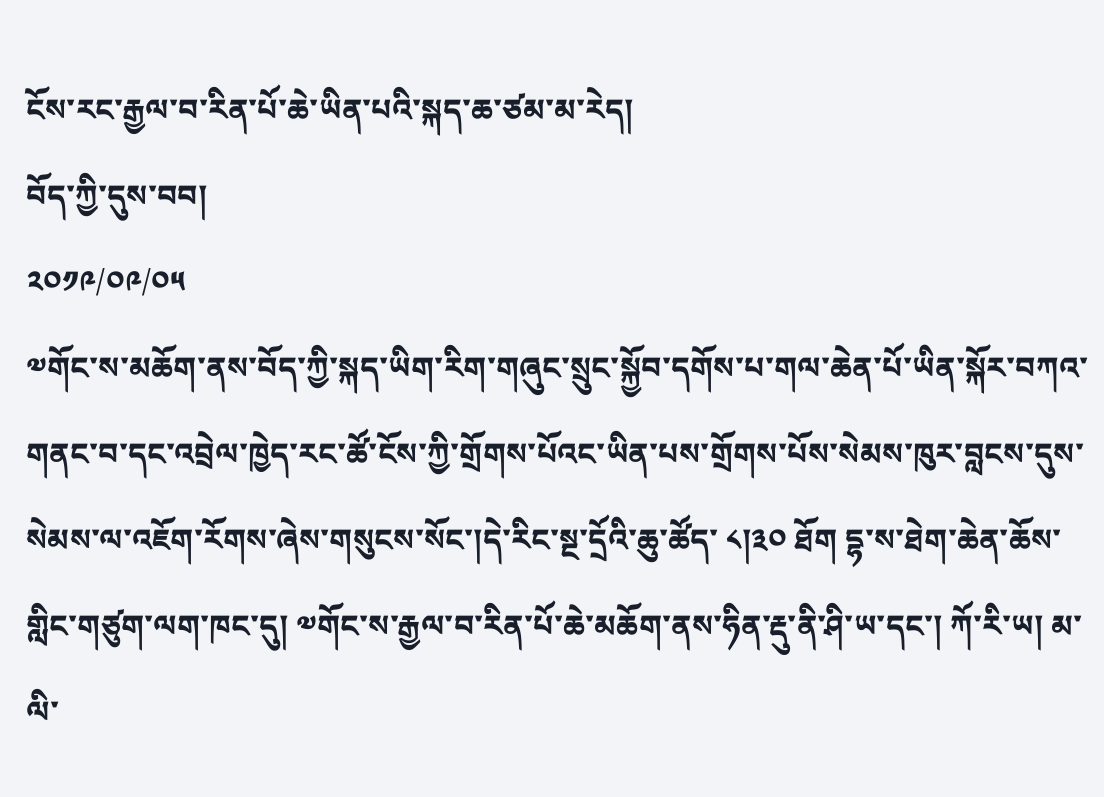ངོས་རང་རྒྱལ་བ་རིན་པོ་ཆེ་ཡིན་པའི་སྐད་ཆ་ཙམ་མ་རེད།
བོད་ཀྱི་དུས་བབ།
༢༠༡༩/༠༩/༠༥
༧གོང་ས་མཆོག་ནས་བོད་ཀྱི་སྐད་ཡིག་རིག་གཞུང་སྲུང་སྐྱོབ་དགོས་པ་གལ་ཆེན་པོ་ཡིན་སྐོར་བཀའ་གནང་བ་དང་འབྲེལ་ཁྱེད་རང་ཚོ་ངོས་ཀྱི་གྲོགས་པོའང་ཡིན་པས་གྲོགས་པོས་སེམས་ཁུར་བླངས་དུས་སེམས་ལ་འཇོག་རོགས་ཞེས་གསུངས་སོང་།དེ་རིང་སྔ་དྲོའི་ཆུ་ཚོད་ ༨།༣༠ ཐོག དྷ་ས་ཐེག་ཆེན་ཆོས་གླིང་གཙུག་ལག་ཁང་དུ། ༧གོང་ས་རྒྱལ་བ་རིན་པོ་ཆེ་མཆོག་ནས་ཧིན་རྡུ་ནི་ཤི་ཡ་དང་། ཀོ་རི་ཡ། མ་ལི་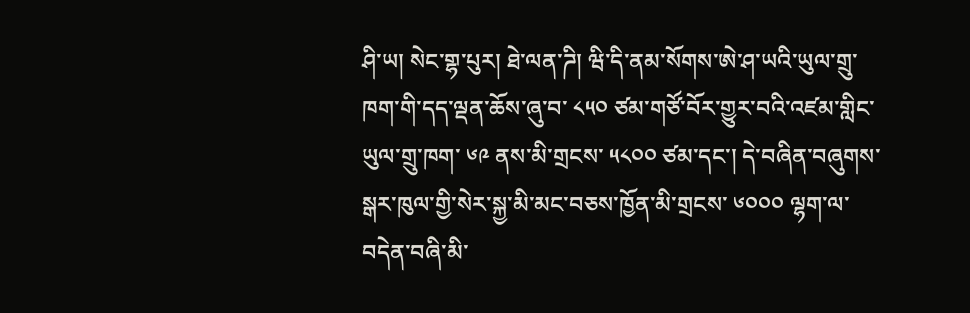ཤི་ཡ། སེང་གྷ་པུར། ཐེ་ལན་ཌི། ཝི་དི་ནམ་སོགས་ཨེ་ཤ་ཡའི་ཡུལ་གྲུ་ཁག་གི་དད་ལྡན་ཆོས་ཞུ་བ་ ༨༥༠ ཙམ་གཙོ་བོར་གྱུར་བའི་འཛམ་གླིང་ཡུལ་གྲུ་ཁག་ ༦༩ ནས་མི་གྲངས་ ༥༨༠༠ ཙམ་དང་། དེ་བཞིན་བཞུགས་སྒར་ཁུལ་གྱི་སེར་སྐྱ་མི་མང་བཅས་ཁྱོན་མི་གྲངས་ ༦༠༠༠ ལྷག་ལ་བདེན་བཞི་མི་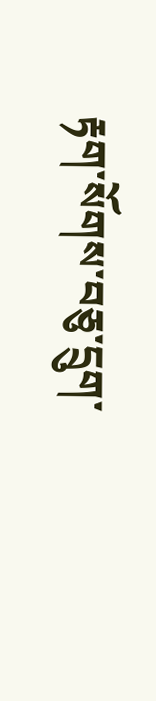རྟག་སོགས་བཅུ་དྲུག་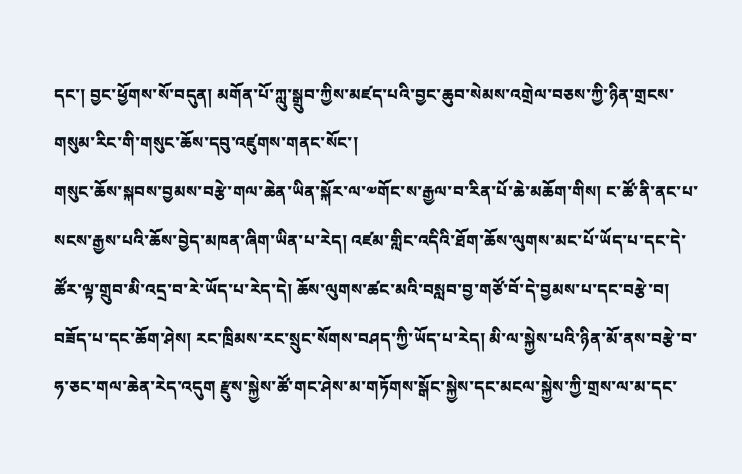དང་། བྱང་ཕྱོགས་སོ་བདུན། མགོན་པོ་ཀླུ་སྒྲུབ་ཀྱིས་མཛད་པའི་བྱང་ཆུབ་སེམས་འགྲེལ་བཅས་ཀྱི་ཉིན་གྲངས་གསུམ་རིང་གི་གསུང་ཆོས་དབུ་འཛུགས་གནང་སོང་།
གསུང་ཆོས་སྐབས་བྱམས་བརྩེ་གལ་ཆེན་ཡིན་སྐོར་ལ་༧གོང་ས་རྒྱལ་བ་རིན་པོ་ཆེ་མཆོག་གིས། ང་ཚོ་ནི་ནང་པ་སངས་རྒྱས་པའི་ཆོས་བྱེད་མཁན་ཞིག་ཡིན་པ་རེད། འཛམ་གླིང་འདིའི་ཐོག་ཆོས་ལུགས་མང་པོ་ཡོད་པ་དང་དེ་ཚོར་ལྟ་གྲུབ་མི་འདྲ་བ་རེ་ཡོད་པ་རེད་དེ། ཆོས་ལུགས་ཚང་མའི་བསླབ་བྱ་གཙོ་བོ་དེ་བྱམས་པ་དང་བརྩེ་བ། བཟོད་པ་དང་ཆོག་ཤེས། རང་ཁྲིམས་རང་སྲུང་སོགས་བཤད་ཀྱི་ཡོད་པ་རེད། མི་ལ་སྐྱེས་པའི་ཉིན་མོ་ནས་བརྩེ་བ་ཧ་ཅང་གལ་ཆེན་རེད་འདུག རྫུས་སྐྱེས་ཚོ་གང་ཤེས་མ་གཏོགས་སྒོང་སྐྱེས་དང་མངལ་སྐྱེས་ཀྱི་གྲས་ལ་མ་དང་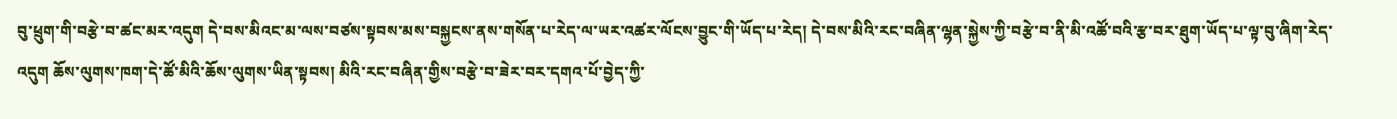བུ་ཕྲུག་གི་བརྩེ་བ་ཚང་མར་འདུག དེ་བས་མིའང་མ་ལས་བཙས་སྟབས་མས་བསྐྱངས་ནས་གསོན་པ་རེད་ལ་ཡར་འཚར་ལོངས་བྱུང་གི་ཡོད་པ་རེད། དེ་བས་མིའི་རང་བཞིན་ལྷན་སྐྱེས་ཀྱི་བརྩེ་བ་ནི་མི་འཚོ་བའི་རྩ་བར་ཐུག་ཡོད་པ་ལྟ་བུ་ཞིག་རེད་འདུག ཆོས་ལུགས་ཁག་དེ་ཚོ་མིའི་ཆོས་ལུགས་ཡིན་སྟབས། མིའི་རང་བཞིན་གྱིས་བརྩེ་བ་ཟེར་བར་དགའ་པོ་བྱེད་ཀྱི་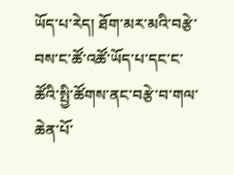ཡོད་པ་རེད། ཐོག་མར་མའི་བརྩེ་བས་ང་ཚོ་འཚོ་ཡོད་པ་དང་ང་ཚོའི་སྤྱི་ཚོགས་ནང་བརྩེ་བ་གལ་ཆེན་པོ་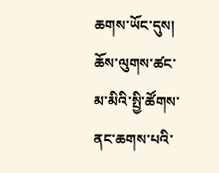ཆགས་ཡོང་དུས། ཆོས་ལུགས་ཚང་མ་མིའི་སྤྱི་ཚོགས་ནང་ཆགས་པའི་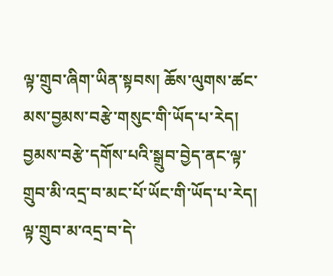ལྟ་གྲུབ་ཞིག་ཡིན་སྟབས། ཆོས་ལུགས་ཚང་མས་བྱམས་བརྩེ་གསུང་གི་ཡོད་པ་རེད། བྱམས་བརྩེ་དགོས་པའི་སྒྲུབ་བྱེད་ནང་ལྟ་གྲུབ་མི་འདྲ་བ་མང་པོ་ཡོང་གི་ཡོད་པ་རེད། ལྟ་གྲུབ་མ་འདྲ་བ་དེ་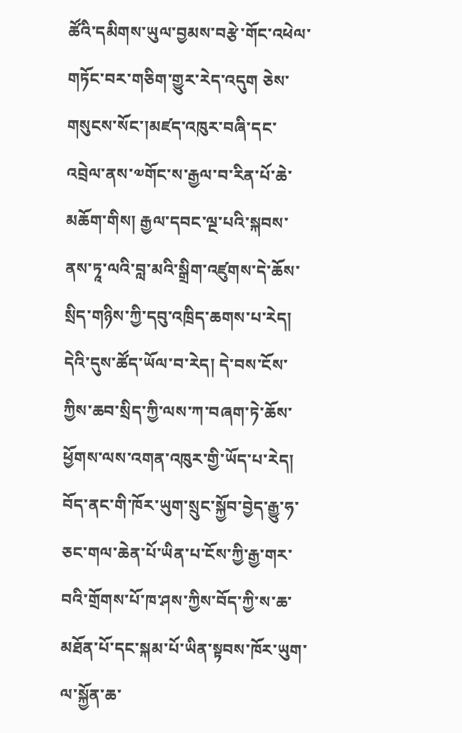ཚོའི་དམིགས་ཡུལ་བྱམས་བརྩེ་གོང་འཕེལ་གཏོང་བར་གཅིག་གྱུར་རེད་འདུག ཅེས་གསུངས་སོང་།མཛད་འཁུར་བཞི་དང་འབྲེལ་ནས་༧གོང་ས་རྒྱལ་བ་རིན་པོ་ཆེ་མཆོག་གིས། རྒྱལ་དབང་ལྔ་པའི་སྐབས་ནས་ཏཱ་ལའི་བླ་མའི་སྒྲིག་འཛུགས་དེ་ཆོས་སྲིད་གཉིས་ཀྱི་དབུ་འཁྲིད་ཆགས་པ་རེད། དེའི་དུས་ཚོད་ཡོལ་བ་རེད། དེ་བས་ངོས་ཀྱིས་ཆབ་སྲིད་ཀྱི་ལས་ཀ་བཞག་ཏེ་ཆོས་ཕྱོགས་ལས་འགན་འཁུར་གྱི་ཡོད་པ་རེད། བོད་ནང་གི་ཁོར་ཡུག་སྲུང་སྐྱོབ་བྱེད་རྒྱུ་ཧ་ཅང་གལ་ཆེན་པོ་ཡིན་པ་ངོས་ཀྱི་རྒྱ་གར་བའི་གྲོགས་པོ་ཁ་ཤས་ཀྱིས་བོད་ཀྱི་ས་ཆ་མཐོན་པོ་དང་སྐམ་པོ་ཡིན་སྟབས་ཁོར་ཡུག་ལ་སྐྱོན་ཆ་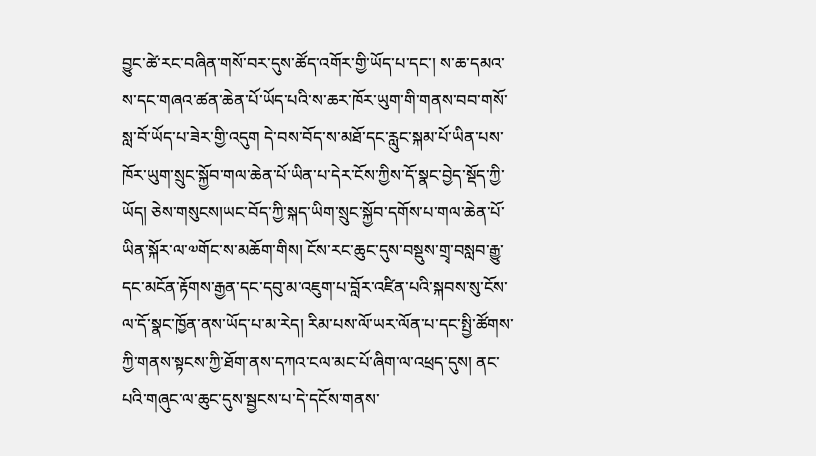བྱུང་ཚེ་རང་བཞིན་གསོ་བར་དུས་ཚོད་འགོར་གྱི་ཡོད་པ་དང་། ས་ཆ་དམའ་ས་དང་གཞའ་ཚན་ཆེན་པོ་ཡོད་པའི་ས་ཆར་ཁོར་ཡུག་གི་གནས་བབ་གསོ་སླ་བོ་ཡོད་པ་ཟེར་གྱི་འདུག དེ་བས་བོད་ས་མཐོ་དང་རླུང་སྐམ་པོ་ཡིན་པས་ཁོར་ཡུག་སྲུང་སྐྱོབ་གལ་ཆེན་པོ་ཡིན་པ་དེར་ངོས་ཀྱིས་དོ་སྣང་བྱེད་སྡོད་ཀྱི་ཡོད། ཅེས་གསུངས།ཡང་བོད་ཀྱི་སྐད་ཡིག་སྲུང་སྐྱོབ་དགོས་པ་གལ་ཆེན་པོ་ཡིན་སྐོར་ལ་༧གོང་ས་མཆོག་གིས། ངོས་རང་ཆུང་དུས་བསྡུས་གྲྭ་བསླབ་རྒྱུ་དང་མངོན་རྟོགས་རྒྱན་དང་དབུ་མ་འཇུག་པ་བློར་འཛིན་པའི་སྐབས་སུ་ངོས་ལ་དོ་སྣང་ཁྱོན་ནས་ཡོད་པ་མ་རེད། རིམ་པས་ལོ་ཡར་ལོན་པ་དང་སྤྱི་ཚོགས་ཀྱི་གནས་སྟངས་ཀྱི་ཐོག་ནས་དཀའ་ངལ་མང་པོ་ཞིག་ལ་འཕྲད་དུས། ནང་པའི་གཞུང་ལ་ཆུང་དུས་སྦྱངས་པ་དེ་དངོས་གནས་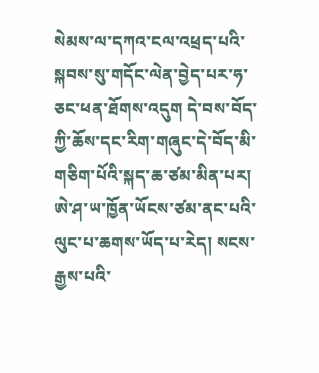སེམས་ལ་དཀའ་ངལ་འཕྲད་པའི་སྐབས་སུ་གདོང་ལེན་བྱེད་པར་ཧ་ཅང་ཕན་ཐོགས་འདུག དེ་བས་བོད་ཀྱི་ཆོས་དང་རིག་གཞུང་དེ་བོད་མི་གཅིག་པོའི་སྐད་ཆ་ཙམ་མིན་པར། ཨེ་ཤ་ཡ་ཁྱོན་ཡོངས་ཙམ་ནང་པའི་ལུང་པ་ཆགས་ཡོད་པ་རེད། སངས་རྒྱས་པའི་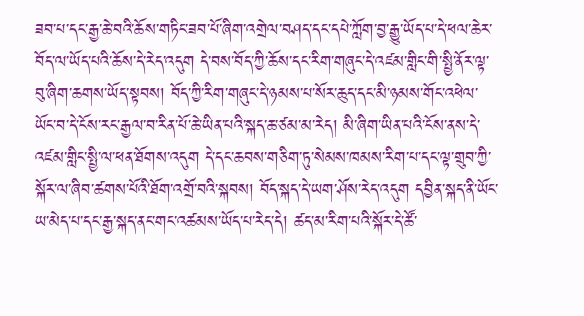ཟབ་པ་དང་རྒྱ་ཆེ་བའི་ཆོས་གཏིང་ཟབ་པོ་ཞིག་འགྲེལ་བཤད་དང་དཔེ་ཀློག་བྱ་རྒྱུ་ཡོད་པ་དེ་ཕལ་ཆེར་བོད་ལ་ཡོད་པའི་ཆོས་དེ་རེད་འདུག དེ་བས་བོད་ཀྱི་ཆོས་དང་རིག་གཞུང་དེ་འཛམ་གླིང་གི་སྤྱི་ནོར་ལྟ་བུ་ཞིག་ཆགས་ཡོད་སྟབས། བོད་ཀྱི་རིག་གཞུང་དེ་ཉམས་པ་སོར་ཆུད་དང་མི་ཉམས་གོང་འཕེལ་ཡོང་བ་དེ་ངོས་རང་རྒྱལ་བ་རིན་པོ་ཆེ་ཡིན་པའི་སྐད་ཆ་ཙམ་མ་རེད། མི་ཞིག་ཡིན་པའི་ངོས་ནས་དེ་འཛམ་གླིང་སྤྱི་ལ་ཕན་ཐོགས་འདུག དེ་དང་ཆབས་གཅིག་ཏུ་སེམས་ཁམས་རིག་པ་དང་ལྟ་གྲུབ་ཀྱི་སྐོར་ལ་ཞིབ་ཚགས་པོའི་ཐོག་འགྲོ་བའི་སྐབས། བོད་སྐད་དེ་ཡག་ཤོས་རེད་འདུག དབྱིན་སྐད་ནི་ཡོང་ཡ་མེད་པ་དང་རྒྱ་སྐད་ནང་གང་འཚམས་ཡོད་པ་རེད་དེ། ཚད་མ་རིག་པའི་སྐོར་དེ་ཚོ་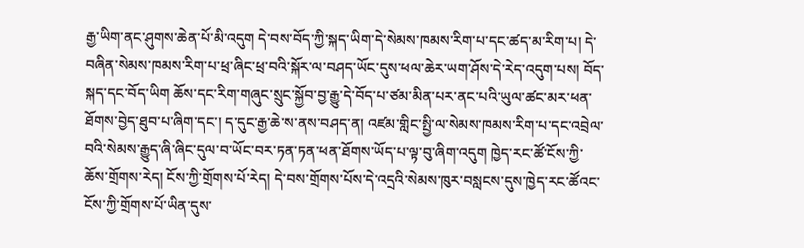རྒྱ་ཡིག་ནང་ཤུགས་ཆེན་པོ་མི་འདུག དེ་བས་བོད་ཀྱི་སྐད་ཡིག་དེ་སེམས་ཁམས་རིག་པ་དང་ཚད་མ་རིག་པ། དེ་བཞིན་སེམས་ཁམས་རིག་པ་ཕྲ་ཞིང་ཕྲ་བའི་སྐོར་ལ་བཤད་ཡོང་དུས་ཕལ་ཆེར་ཡག་ཤོས་དེ་རེད་འདུག་པས། བོད་སྐད་དང་བོད་ཡིག ཆོས་དང་རིག་གཞུང་སྲུང་སྐྱོབ་བྱ་རྒྱུ་དེ་བོད་པ་ཙམ་མིན་པར་ནང་པའི་ཡུལ་ཚང་མར་ཕན་ཐོགས་བྱེད་ཐུབ་པ་ཞིག་དང་། ད་དུང་རྒྱ་ཆེ་ས་ནས་བཤད་ན། འཛམ་གླིང་སྤྱི་ལ་སེམས་ཁམས་རིག་པ་དང་འབྲེལ་བའི་སེམས་རྒྱུད་ཞི་ཞིང་དུལ་བ་ཡོང་བར་ཏན་ཏན་ཕན་ཐོགས་ཡོད་པ་ལྟ་བུ་ཞིག་འདུག ཁྱེད་རང་ཚོ་ངོས་ཀྱི་ཆོས་གྲོགས་རེད། ངོས་ཀྱི་གྲོགས་པོ་རེད། དེ་བས་གྲོགས་པོས་དེ་འདྲའི་སེམས་ཁུར་བསླངས་དུས་ཁྱེད་རང་ཚོའང་ངོས་ཀྱི་གྲོགས་པོ་ཡིན་དུས་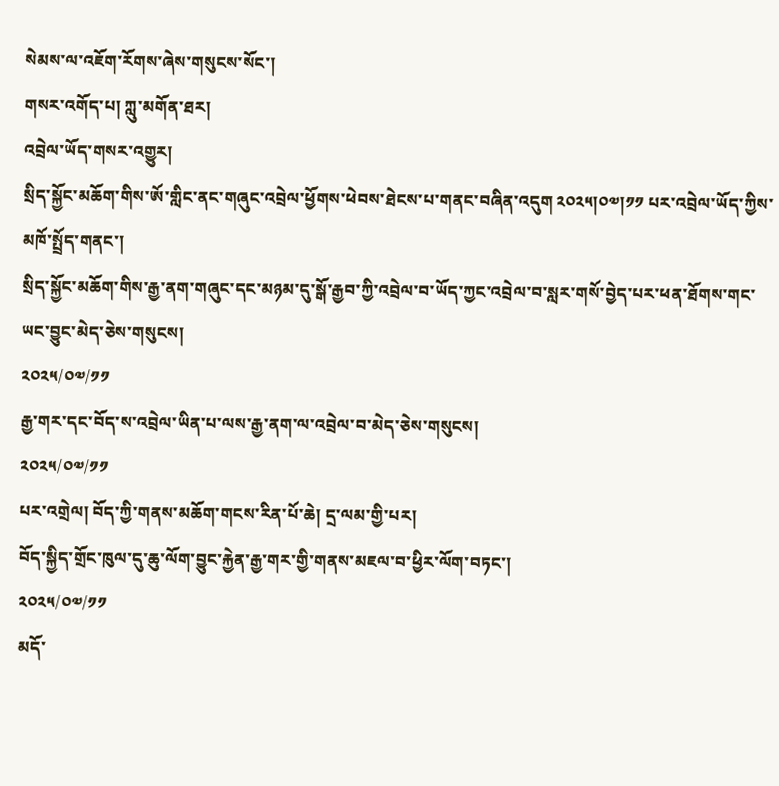སེམས་ལ་འཇོག་རོགས་ཞེས་གསུངས་སོང་།
གསར་འགོད་པ། ཀླུ་མགོན་ཐར།
འབྲེལ་ཡོད་གསར་འགྱུར།
སྲིད་སྐྱོང་མཆོག་གིས་ཨོ་གླིང་ནང་གཞུང་འབྲེལ་ཕྱོགས་ཕེབས་ཐེངས་པ་གནང་བཞིན་འདུག ༢༠༢༥།༠༧།༡༡ པར་འབྲེལ་ཡོད་ཀྱིས་མཁོ་སྤྲོད་གནང་།
སྲིད་སྐྱོང་མཆོག་གིས་རྒྱ་ནག་གཞུང་དང་མཉམ་དུ་སྒོ་རྒྱབ་ཀྱི་འབྲེལ་བ་ཡོད་ཀྱང་འབྲེལ་བ་སླར་གསོ་བྱེད་པར་ཕན་ཐོགས་གང་ཡང་བྱུང་མེད་ཅེས་གསུངས།
༢༠༢༥/༠༧/༡༡
རྒྱ་གར་དང་བོད་ས་འབྲེལ་ཡིན་པ་ལས་རྒྱ་ནག་ལ་འབྲེལ་བ་མེད་ཅེས་གསུངས།
༢༠༢༥/༠༧/༡༡
པར་འགྲེལ། བོད་ཀྱི་གནས་མཆོག་གངས་རིན་པོ་ཆེ། དྲ་ལམ་གྱི་པར།
བོད་སྐྱིད་གྲོང་ཁུལ་དུ་ཆུ་ལོག་བྱུང་རྐྱེན་རྒྱ་གར་གྱི་གནས་མཇལ་བ་ཕྱིར་ལོག་བཏང་།
༢༠༢༥/༠༧/༡༡
མདོ་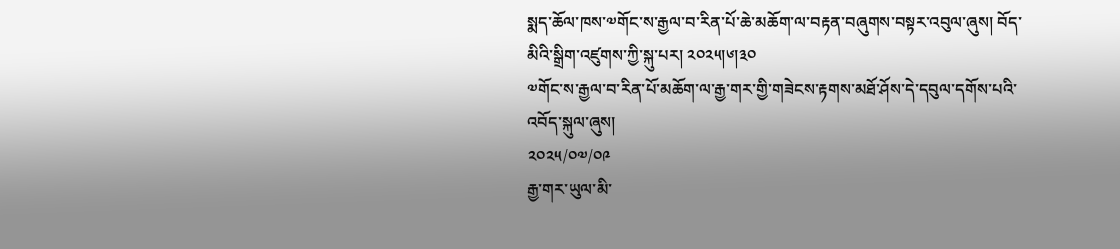སྨད་ཆོལ་ཁས་༧གོང་ས་རྒྱལ་བ་རིན་པོ་ཆེ་མཆོག་ལ་བརྟན་བཞུགས་བསྟར་འབུལ་ཞུས། བོད་མིའི་སྒྲིག་འཛུགས་ཀྱི་སྐུ་པར། ༢༠༢༥།༦།༣༠
༧གོང་ས་རྒྱལ་བ་རིན་པོ་མཆོག་ལ་རྒྱ་གར་གྱི་གཟེངས་རྟགས་མཐོ་ཤོས་དེ་དབུལ་དགོས་པའི་འབོད་སྐུལ་ཞུས།
༢༠༢༥/༠༧/༠༩
རྒྱ་གར་ཡུལ་མི་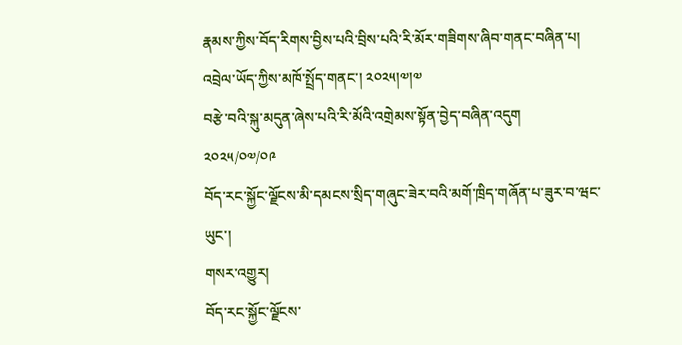རྣམས་ཀྱིས་བོད་རིགས་བྱིས་པའི་བྲིས་པའི་རི་མོར་གཟིགས་ཞིབ་གནང་བཞིན་པ། འབྲེལ་ཡོད་ཀྱིས་མཁོ་སྤྲོད་གནང་། ༢༠༢༥།༧།༧
བརྩེ་བའི་སྐུ་མདུན་ཞེས་པའི་རི་མོའི་འགྲེམས་སྟོན་བྱེད་བཞིན་འདུག
༢༠༢༥/༠༧/༠༩
བོད་རང་སྐྱོང་ལྗོངས་མི་དམངས་སྲིད་གཞུང་ཟེར་བའི་མགོ་ཁྲིད་གཞོན་པ་ཟུར་བ་ཝང་ཡུང་།
གསར་འགྱུར།
བོད་རང་སྐྱོང་ལྗོངས་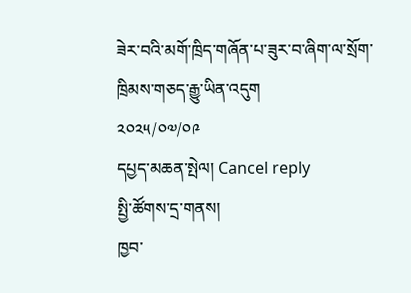ཟེར་བའི་མགོ་ཁྲིད་གཞོན་པ་ཟུར་བ་ཞིག་ལ་སྲོག་ཁྲིམས་གཅད་རྒྱུ་ཡིན་འདུག
༢༠༢༥/༠༧/༠༩
དཔྱད་མཆན་སྤེལ། Cancel reply
སྤྱི་ཚོགས་དྲ་གནས།
ཁྱབ་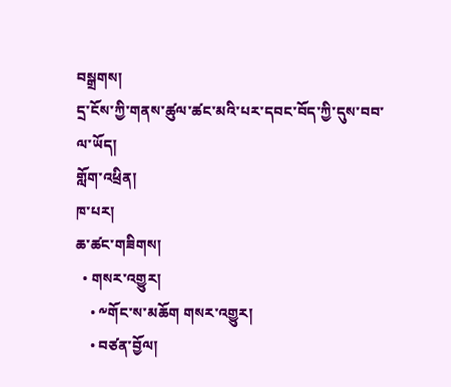བསྒྲགས།
དྲ་ངོས་ཀྱི་གནས་ཚུལ་ཚང་མའི་པར་དབང་བོད་ཀྱི་དུས་བབ་ལ་ཡོད།
གློག་འཕྲིན།
ཁ་པར།
ཆ་ཚང་གཟིགས།
  • གསར་འགྱུར།
    • ༸གོང་ས་མཆོག གསར་འགྱུར།
    • བཙན་བྱོལ།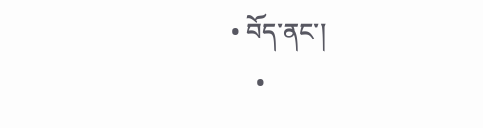• བོད་ནང་།
    •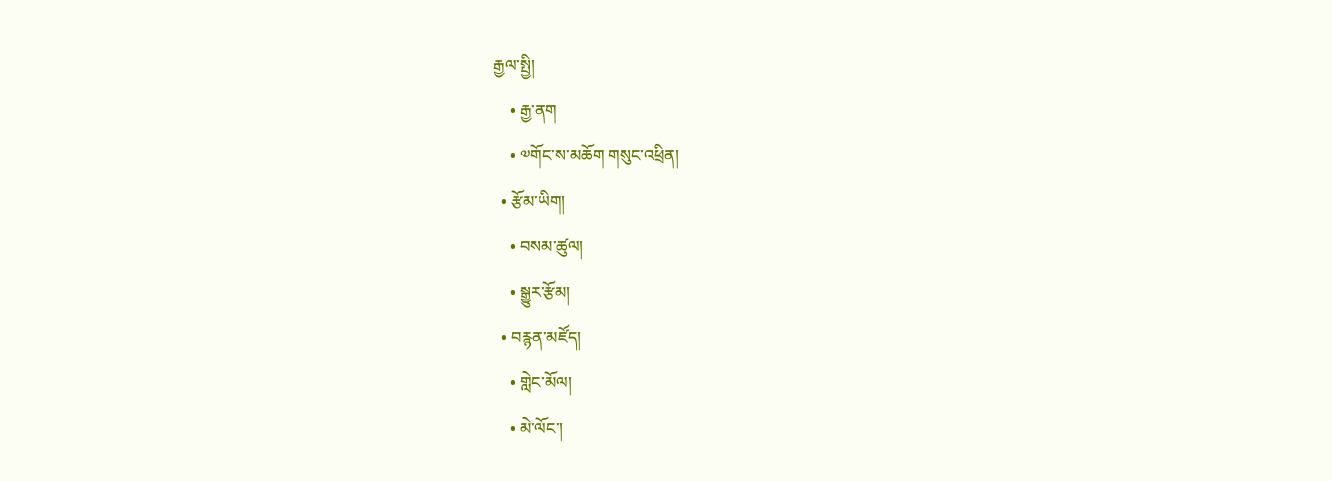རྒྱལ་སྤྱི།
    • རྒྱ་ནག
    • ༧གོང་ས་མཆོག གསུང་འཕྲིན།
  • རྩོམ་ཡིག།
    • བསམ་ཚུལ།
    • སྒྱུར་རྩོམ།
  • བརྙན་མཛོད།
    • གླེང་མོལ།
    • མེ་ལོང་།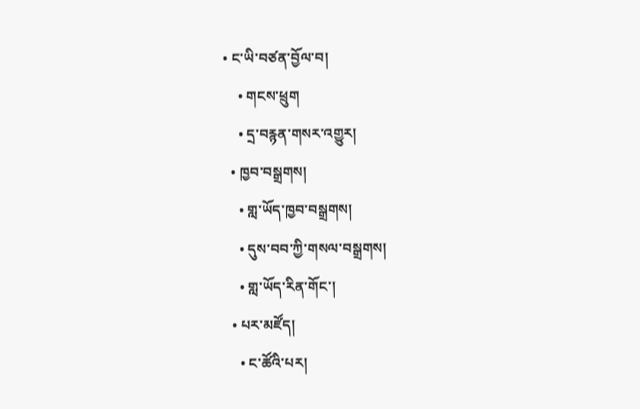• ང་ཡི་བཙན་བྱོལ་བ།
    • གངས་ཕྲུག
    • དྲ་བརྙན་གསར་འགྱུར།
  • ཁྱབ་བསྒྲགས།
    • གླ་ཡོད་ཁྱབ་བསྒྲགས།
    • དུས་བབ་ཀྱི་གསལ་བསྒྲགས།
    • གླ་ཡོད་རིན་གོང་།
  • པར་མཛོད།
    • ང་ཚོའི་པར།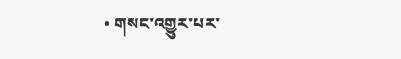• གསང་འགྱུར་པར་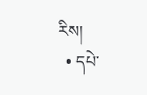རིས།
  • དཔེ་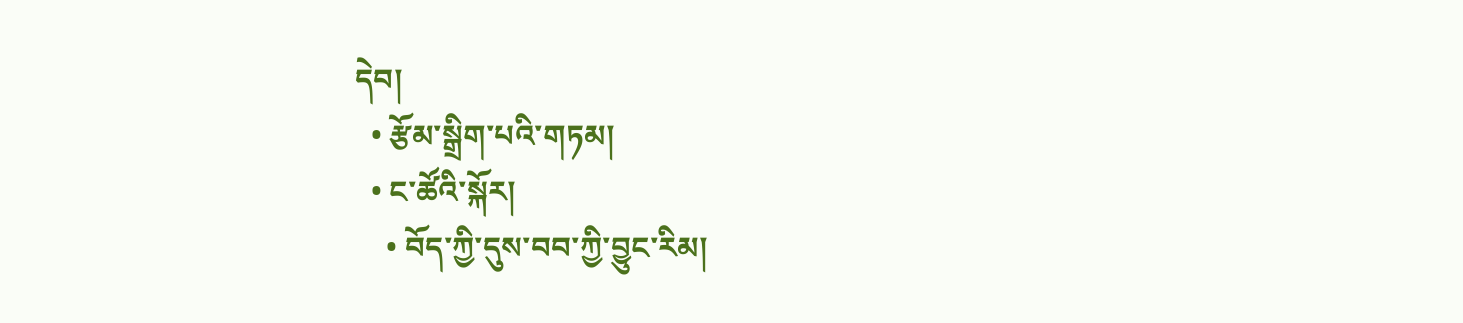དེབ།
  • རྩོམ་སྒྲིག་པའི་གཏམ།
  • ང་ཚོའི་སྐོར།
    • བོད་ཀྱི་དུས་བབ་ཀྱི་བྱུང་རིམ།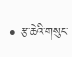• རྩ་ཆེའི་གསུང་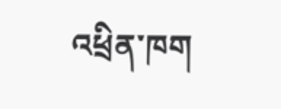འཕྲིན་ཁག